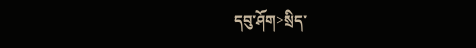དབུ་ཤོག>སྲིད་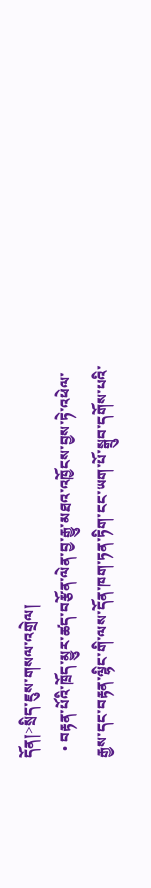དོན།>སྲིད་ཇུས་གསལ་འགྲེལ།
  • བརྟན་པོའི་ཁྲོད་མྱུར་ཚད་བརྩོན་ལེན་བྱ་རྒྱུ་མཐའ་འཁྱོངས་བྱས་ཏེ་འཕེལ་རྒྱས་དང་བརྟན་ལྷིང་གི་ལས་དོན་ཁག་ཏན་ཏིག་ངང་ཡག་པོ་སྒྲུབ་དགོས་པའི་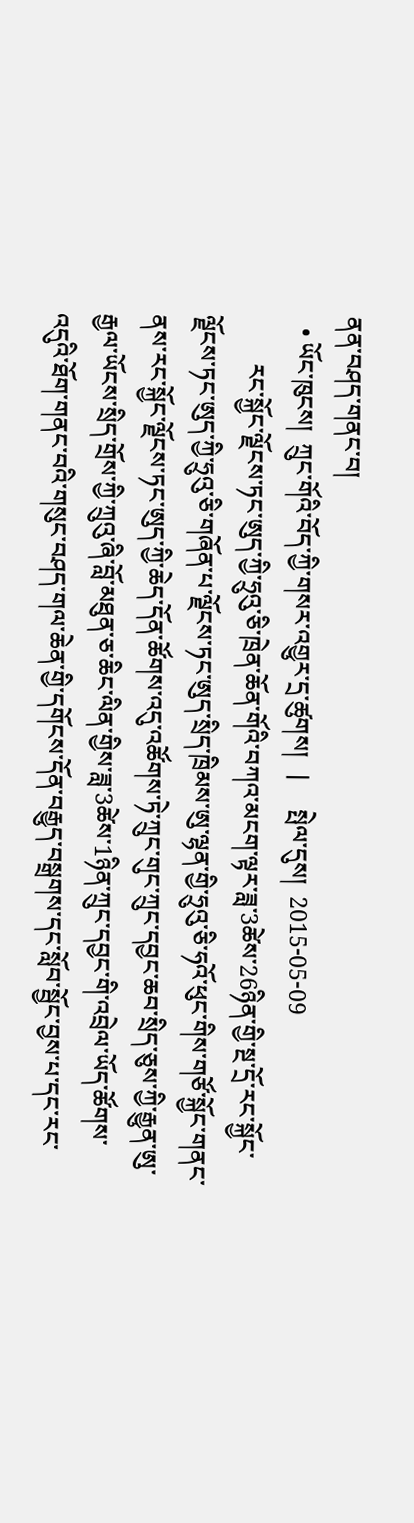ནན་བཤད་གནང་བ།
  • ཡོང་ཁུངས།  ཀྲུང་གོའི་བོད་ཀྱི་གསར་འགྱུར་དྲ་ཚུགས།   |     སྤེལ་དུས།  2015-05-09
        རང་སྐྱོང་ལྗོངས་ཏང་ཨུད་ཀྱི་ཧྲུའུ་ཅི་ཁྲེན་ཆོན་གོའི་བཀའ་མངག་ལྟར་ཟླ་3ཚེས་26ཉིན་གྱི་སྔ་དྲོ་རང་སྐྱོང་ལྗོངས་ཏང་ཨུད་ཀྱི་ཧྲུའུ་ཅི་གཞོན་པ་ལྗོངས་ཏང་ཨུད་སྲིད་ཁྲིམས་ཨུ་ལྷན་གྱི་ཧྲུའུ་ཅི་ཧའོ་ཕུང་གིས་གཙོ་སྐྱོང་གནང་ནས་རང་སྐྱོང་ལྗོངས་ཏང་ཨུད་ཀྱི་ཆེད་དོན་ཚོགས་འདུ་འཚོགས་ཏེ་ཀྲུང་གུང་ཀྲུང་དབྱང་ཆབ་སྲིད་ཅུས་ཀྱི་རྒྱུན་ཨུ་རྒྱལ་ཡོངས་སྲིད་གྲོས་ཀྱི་ཀྲུའུ་ཞི་བློ་མཐུན་ཅ་ཆིང་ལིན་གྱིས་ཟླ་3ཚེས་1ཉིན་ཀྲུང་དབྱང་གི་འབྲེལ་ཡོད་ཚོགས་འདུའི་ཐོག་གནང་བའི་གསུང་བཤད་གལ་ཆེན་གྱི་དགོངས་དོན་བརྒྱུད་བསྒྲགས་དང་སློབ་སྦྱོང་བྱས་པ་དང་རང་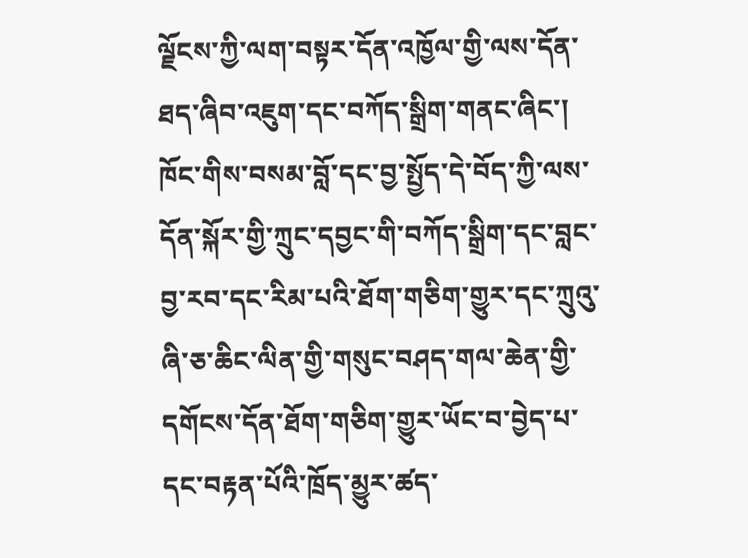ལྗོངས་ཀྱི་ལག་བསྟར་དོན་འཁྱོལ་གྱི་ལས་དོན་ཐད་ཞིབ་འཇུག་དང་བཀོད་སྒྲིག་གནང་ཞིང་། ཁོང་གིས་བསམ་བློ་དང་བྱ་སྤྱོད་དེ་བོད་ཀྱི་ལས་དོན་སྐོར་གྱི་ཀྲུང་དབྱང་གི་བཀོད་སྒྲིག་དང་བླང་བྱ་རབ་དང་རིམ་པའི་ཐོག་གཅིག་གྱུར་དང་ཀྲུའུ་ཞི་ཅ་ཆིང་ལིན་གྱི་གསུང་བཤད་གལ་ཆེན་གྱི་དགོངས་དོན་ཐོག་གཅིག་གྱུར་ཡོང་བ་བྱེད་པ་དང་བརྟན་པོའི་ཁྲོད་མྱུར་ཚད་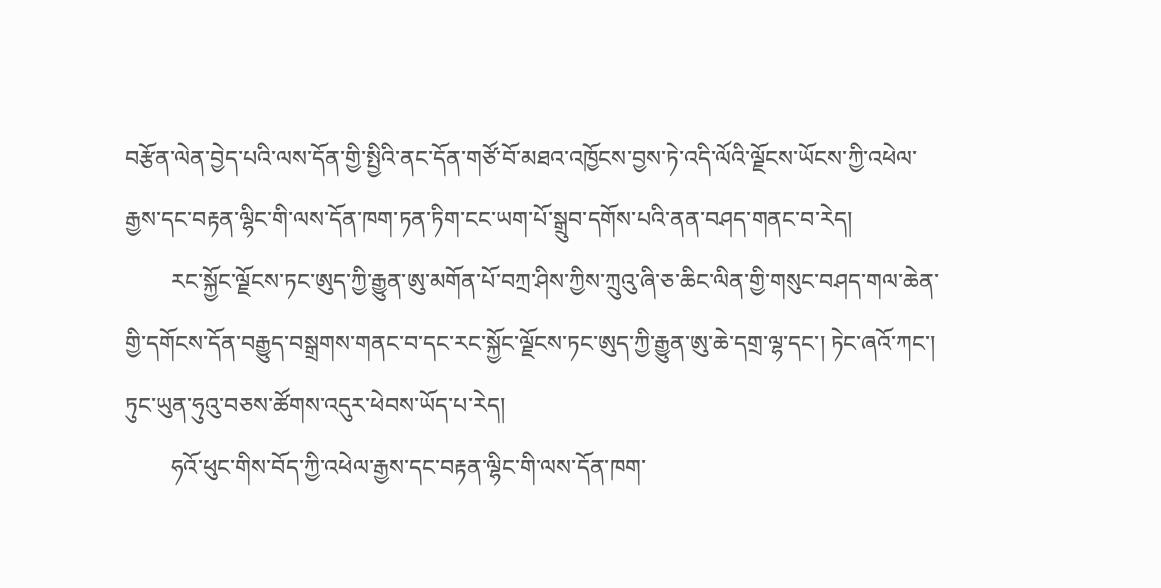བརྩོན་ལེན་བྱེད་པའི་ལས་དོན་གྱི་སྤྱིའི་ནང་དོན་གཙོ་བོ་མཐའ་འཁྱོངས་བྱས་ཏེ་འདི་ལོའི་ལྗོངས་ཡོངས་ཀྱི་འཕེལ་རྒྱས་དང་བརྟན་ལྷིང་གི་ལས་དོན་ཁག་ཏན་ཏིག་ངང་ཡག་པོ་སྒྲུབ་དགོས་པའི་ནན་བཤད་གནང་བ་རེད།
        རང་སྐྱོང་ལྗོངས་ཏང་ཨུད་ཀྱི་རྒྱུན་ཨུ་མགོན་པོ་བཀྲ་ཤིས་ཀྱིས་ཀྲུའུ་ཞི་ཅ་ཆིང་ལིན་གྱི་གསུང་བཤད་གལ་ཆེན་གྱི་དགོངས་དོན་བརྒྱུད་བསྒྲགས་གནང་བ་དང་རང་སྐྱོང་ལྗོངས་ཏང་ཨུད་ཀྱི་རྒྱུན་ཨུ་ཆེ་དགྲ་ལྷ་དང་། ཏེང་ཞའོ་ཀང་། ཏུང་ཡུན་ཧུའུ་བཅས་ཚོགས་འདུར་ཕེབས་ཡོད་པ་རེད།
        ཧའོ་ཕུང་གིས་བོད་ཀྱི་འཕེལ་རྒྱས་དང་བརྟན་ལྷིང་གི་ལས་དོན་ཁག་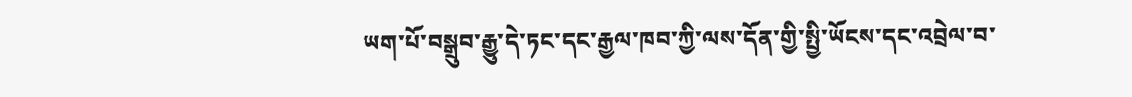ཡག་པོ་བསྒྲུབ་རྒྱུ་དེ་ཏང་དང་རྒྱལ་ཁབ་ཀྱི་ལས་དོན་གྱི་སྤྱི་ཡོངས་དང་འབྲེལ་བ་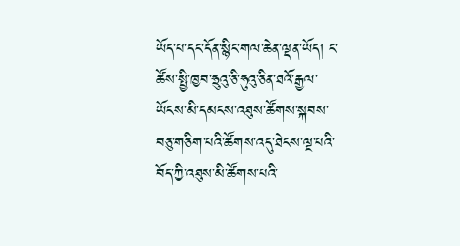ཡོད་པ་དང་དོན་སྙིང་གལ་ཆེན་ལྡན་ཡོད། ང་ཚོས་སྤྱི་ཁྱབ་ཧྲུའུ་ཅི་ཧུའུ་ཅིན་ཐའོ་རྒྱལ་ཡོངས་མི་དམངས་འཐུས་ཚོགས་སྐབས་བཅུ་གཅིག་པའི་ཚོགས་འདུ་ཐེངས་ལྔ་པའི་བོད་ཀྱི་འཐུས་མི་ཚོགས་པའི་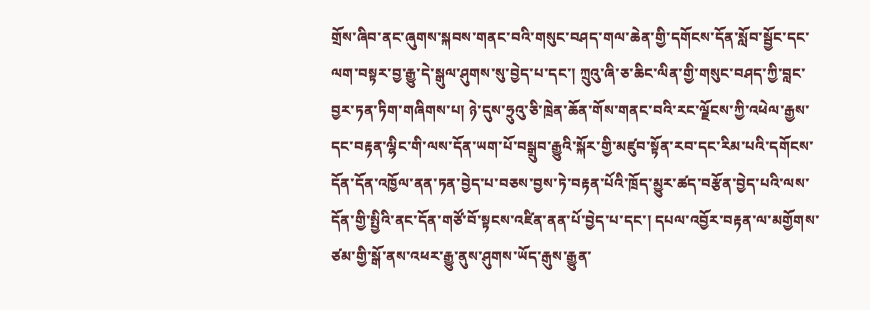གྲོས་ཞིབ་ནང་ཞུགས་སྐབས་གནང་བའི་གསུང་བཤད་གལ་ཆེན་གྱི་དགོངས་དོན་སློབ་སྦྱོང་དང་ལག་བསྟར་བྱ་རྒྱུ་དེ་སྒུལ་ཤུགས་སུ་བྱེད་པ་དང་། ཀྲུའུ་ཞི་ཅ་ཆིང་ལིན་གྱི་གསུང་བཤད་ཀྱི་བླང་བྱར་ཏན་ཏིག་གཞིགས་པ། ཉེ་དུས་ཧྲུའུ་ཅི་ཁྲེན་ཆོན་གོས་གནང་བའི་རང་ལྗོངས་ཀྱི་འཕེལ་རྒྱས་དང་བརྟན་ལྷིང་གི་ལས་དོན་ཡག་པོ་བསྒྲུབ་རྒྱུའི་སྐོར་གྱི་མཛུབ་སྟོན་རབ་དང་རིམ་པའི་དགོངས་དོན་དོན་འཁྱོལ་ནན་ཏན་བྱེད་པ་བཅས་བྱས་ཏེ་བརྟན་པོའི་ཁྲོད་མྱུར་ཚད་བརྩོན་བྱེད་པའི་ལས་དོན་གྱི་སྤྱིའི་ནང་དོན་གཙོ་བོ་སྟངས་འཛིན་ནན་པོ་བྱེད་པ་དང་། དཔལ་འབྱོར་བརྟན་ལ་མགྱོགས་ཙམ་གྱི་སྒོ་ནས་འཕར་རྒྱུ་ནུས་ཤུགས་ཡོད་རྒུས་རྒྱུན་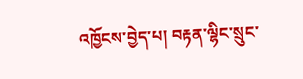འཁྱོངས་བྱེད་པ། བརྟན་ལྷིང་སྲུང་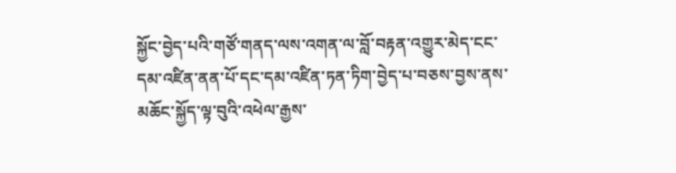སྐྱོང་བྱེད་པའི་གཙོ་གནད་ལས་འགན་ལ་བློ་བརྟན་འགྱུར་མེད་ངང་དམ་འཛིན་ནན་པོ་དང་དམ་འཛིན་ཏན་ཏིག་བྱེད་པ་བཅས་བྱས་ནས་མཆོང་སྐྱོད་ལྟ་བུའི་འཕེལ་རྒྱས་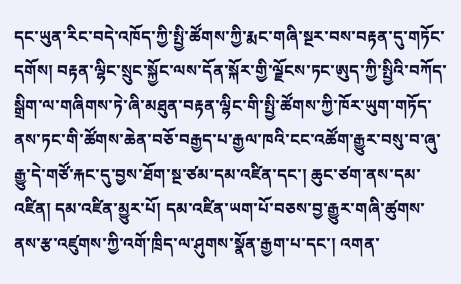དང་ཡུན་རིང་བདེ་འཁོད་ཀྱི་སྤྱི་ཚོགས་ཀྱི་རྨང་གཞི་སྔར་བས་བརྟན་དུ་གཏོང་དགོས། བརྟན་ལྷིང་སྲུང་སྐྱོང་ལས་དོན་སྐོར་གྱི་ལྗོངས་ཏང་ཨུད་ཀྱི་སྤྱིའི་བཀོད་སྒྲིག་ལ་གཞིགས་ཏེ་ཞི་མཐུན་བརྟན་ལྷིང་གི་སྤྱི་ཚོགས་ཀྱི་ཁོར་ཡུག་གཏོད་ནས་ཏང་གི་ཚོགས་ཆེན་བཅོ་བརྒྱད་པ་རྒྱལ་ཁའི་ངང་འཚོག་རྒྱུར་བསུ་བ་ཞུ་རྒྱུ་དེ་གཙོ་རྐང་དུ་བྱས་ཐོག་སྔ་ཙམ་དམ་འཛིན་དང་། ཆུང་ཙག་ནས་དམ་འཛིན། དམ་འཛིན་མྱུར་པོ། དམ་འཛིན་ཡག་པོ་བཅས་བྱ་རྒྱུར་གཞི་ཚུགས་ནས་རྩ་འཛུགས་ཀྱི་འགོ་ཁྲིད་ལ་ཤུགས་སྣོན་རྒྱག་པ་དང་། འགན་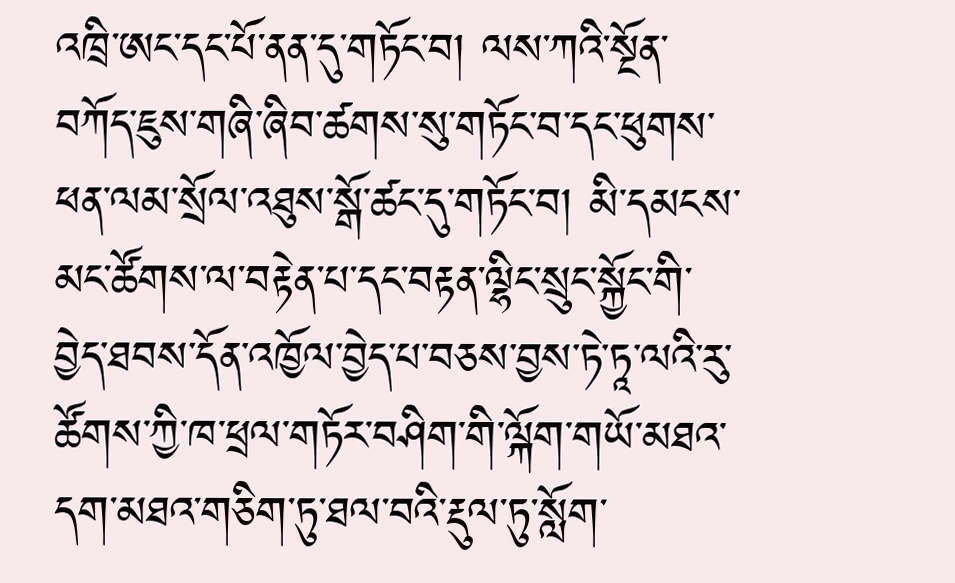འཁྲི་ཨང་དང་པོ་ནན་དུ་གཏོང་བ། ལས་ཀའི་སྔོན་བཀོད་ཇུས་གཞི་ཞིབ་ཚགས་སུ་གཏོང་བ་དང་ཕུགས་ཕན་ལམ་སྲོལ་འཐུས་སྒོ་ཚང་དུ་གཏོང་བ། མི་དམངས་མང་ཚོགས་ལ་བརྟེན་པ་དང་བརྟན་ལྷིང་སྲུང་སྐྱོང་གི་བྱེད་ཐབས་དོན་འཁྱོལ་བྱེད་པ་བཅས་བྱས་ཏེ་ཏཱ་ལའི་རུ་ཚོགས་ཀྱི་ཁ་ཕྲལ་གཏོར་བཤིག་གི་ལྐོག་གཡོ་མཐའ་དག་མཐའ་གཅིག་ཏུ་ཐལ་བའི་རྡུལ་ཏུ་སློག་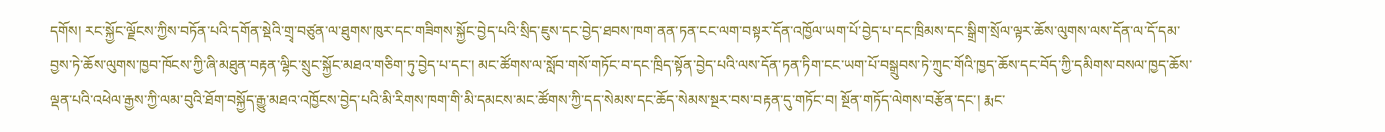དགོས། རང་སྐྱོང་ལྗོངས་ཀྱིས་བཏོན་པའི་དགོན་སྡེའི་གྲྭ་བཙུན་ལ་ཐུགས་ཁུར་དང་གཟིགས་སྐྱོང་བྱེད་པའི་སྲིད་ཇུས་དང་བྱེད་ཐབས་ཁག་ནན་ཏན་ངང་ལག་བསྟར་དོན་འཁྱོལ་ཡག་པོ་བྱེད་པ་དང་ཁྲིམས་དང་སྒྲིག་སྲོལ་ལྟར་ཆོས་ལུགས་ལས་དོན་ལ་དོ་དམ་བྱས་ཏེ་ཆོས་ལུགས་ཁྱབ་ཁོངས་ཀྱི་ཞི་མཐུན་བརྟན་ལྷིང་སྲུང་སྐྱོང་མཐའ་གཅིག་ཏུ་བྱེད་པ་དང་། མང་ཚོགས་ལ་སློབ་གསོ་གཏོང་བ་དང་ཁྲིད་སྟོན་བྱེད་པའི་ལས་དོན་ཏན་ཏིག་ངང་ཡག་པོ་བསྒྲུབས་ཏེ་ཀྲུང་གོའི་ཁྱད་ཆོས་དང་བོད་ཀྱི་དམིགས་བསལ་ཁྱད་ཆོས་ལྡན་པའི་འཕེལ་རྒྱས་ཀྱི་ལམ་བུའི་ཐོག་བསྐྱོད་རྒྱུ་མཐའ་འཁྱོངས་བྱེད་པའི་མི་རིགས་ཁག་གི་མི་དམངས་མང་ཚོགས་ཀྱི་དད་སེམས་དང་ཆོད་སེམས་སྔར་བས་བརྟན་དུ་གཏོང་བ། སྔོན་གཏོད་ལེགས་བརྩོན་དང་། རྨང་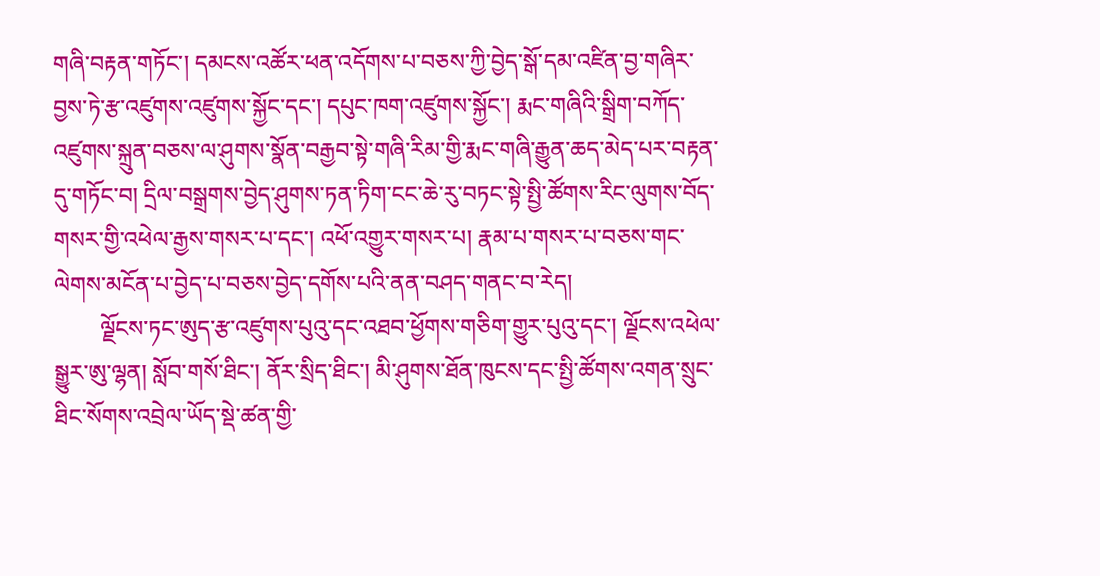གཞི་བརྟན་གཏོང་། དམངས་འཚོར་ཕན་འདོགས་པ་བཅས་ཀྱི་བྱེད་སྒོ་དམ་འཛིན་བྱ་གཞིར་བྱས་ཏེ་རྩ་འཛུགས་འཛུགས་སྐྱོང་དང་། དཔུང་ཁག་འཛུགས་སྐྱོང་། རྨང་གཞིའི་སྒྲིག་བཀོད་འཛུགས་སྐྲུན་བཅས་ལ་ཤུགས་སྣོན་བརྒྱབ་སྟེ་གཞི་རིམ་གྱི་རྨང་གཞི་རྒྱུན་ཆད་མེད་པར་བརྟན་དུ་གཏོང་བ། དྲིལ་བསྒྲགས་བྱེད་ཤུགས་ཏན་ཏིག་ངང་ཆེ་རུ་བཏང་སྟེ་སྤྱི་ཚོགས་རིང་ལུགས་བོད་གསར་གྱི་འཕེལ་རྒྱས་གསར་པ་དང་། འཕོ་འགྱུར་གསར་པ། རྣམ་པ་གསར་པ་བཅས་གང་ལེགས་མངོན་པ་བྱེད་པ་བཅས་བྱེད་དགོས་པའི་ནན་བཤད་གནང་བ་རེད།
        ལྗོངས་ཏང་ཨུད་རྩ་འཛུགས་པུའུ་དང་འཐབ་ཕྱོགས་གཅིག་གྱུར་པུའུ་དང་། ལྗོངས་འཕེལ་སྒྱུར་ཨུ་ལྷན། སློབ་གསོ་ཐིང་། ནོར་སྲིད་ཐིང་། མི་ཤུགས་ཐོན་ཁུངས་དང་སྤྱི་ཚོགས་འགན་སྲུང་ཐིང་སོགས་འབྲེལ་ཡོད་སྡེ་ཚན་གྱི་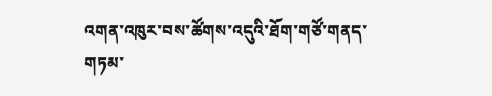འགན་འཁུར་བས་ཚོགས་འདུའི་ཐོག་གཙོ་གནད་གཏམ་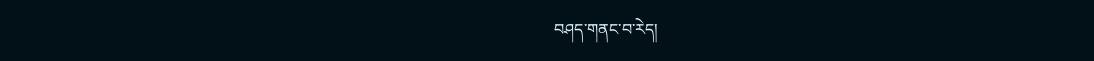བཤད་གནང་བ་རེད།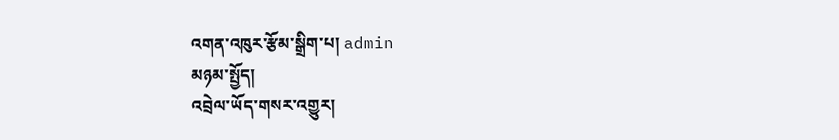འགན་འཁུར་རྩོམ་སྒྲིག་པ། admin
མཉམ་སྤྱོད།
འབྲེལ་ཡོད་གསར་འགྱུར།